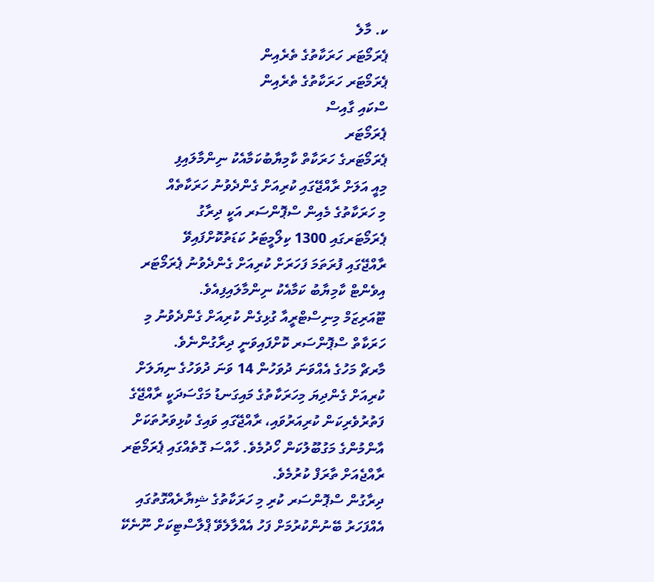ކ. މާލެ
ޕެރަމޯޓަރ ހަރަކާތުގެ ތެރެއިން
ޕެރަމޯޓަރ ހަރަކާތުގެ ތެރެއިން
ސްކައި ގާއިސް
ޕެރަމޯޓަރ
ޕެރަމޯޓަރގެ ހަރަކާތް ކާމިޔާބުކަމާއެކު ނިންމާލައިފި
މިއީ އަލަށް ރާއްޖޭގައި ކުރިއަށް ގެންދެވުނު ހަރަކާތެއް
މި ހަރަކާތުގެ މެއިން ސްޕޮންސަރ އަކީ ދިރާގު
ޕެރަމޯޓަރގައި 1300 ކިލޯމީޓަރު ކަޑަތުކޮށްފައިވޭ
ރާއްޖޭގައި ފުރަތަމަ ފަހަރަށް ކުރިއަށް ގެންދެވުނު ޕެރަމޯޓަރ އިވެންޓް ކާމިޔާބު ކަމާއެކު ނިންމާލައިފިއެވެ.
ޓޫއަރިޒަމް މިނިސްޓްރީއާ ގުޅިގެން ކުރިއަށް ގެންދެވުނު މި ހަރަކާތް ސްޕޮންސަރ ކޮށްފައިވަނީ ދިރާގުންނެވެ.
މާރޗް މަހުގެ އެއްވަނަ ދުވަހުން 14 ވަނަ ދުވަހުގެ ނިޔަލަށް ކުރިއަށް ގެންދިޔަ މިހަރަކާތުގެ މައިގަނޑު މަގްސަދަކީ ރާއްޖޭގެ ފަތުރުވެރިކަން ކުރިއަރުވައި، ރާއްޖޭގައި ވައިގެ ކުޅިވަރުތަކަށް އާންމުންގެ މަގުބޫލުކަން ހޯދުމެވެ. ހާއްސަ ގޮތެއްގައި ޕެރަމޯޓަރ ރާއްޖެއަށް ތާރަފް ކުރުމެވެ.
ދިރާގުން ސްޕޮންސަރ ކުރި މި ހަރަކާތުގެ ޝިޔާރެއްގޮތުގައި އެއްފަހަރު ބޭނުންކުރުމަށް ފަހު އެއްލާލެވޭ ޕްލާސްޓިކަށް ނޫނެކޭ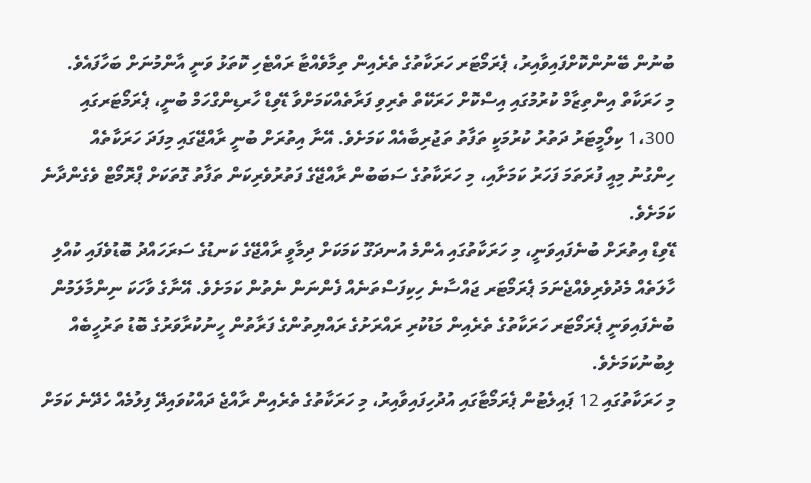ބުނުން ބޭނުންކޮށްފައިވާއިރު، ޕެރަމޯޓަރ ހަރަކާތުގެ ތެރެއިން ތިމާވެއްޓާ ރައްޓެހި ކޮތަޅު ވަނީ އާންމުނަށް ބަހާފައެވެ.
މި ހަރަކާތް އިންތިޒާމް ކުރުމުގައި އިސްކޮށް ހަރަކޭތް ތެރިވި ފަރާތެއްކަމަށްވާ ޑޭވިޑް ހާރޑިންގްހަމް ބުނީ، ޕެރަމޯޓަރގައި 1،300 ކިލޯމީޓަރު ދަތުރު ކުރުމަކީ ތަފާތު ތަޖުރިބާއެއް ކަމަށެވެ. އޭނާ އިތުރަށް ބުނީ ރާއްޖޭގައި މިފަދަ ހަރަކާތެއް ހިންގުނު މިއީ ފުރަތަމަ ފަހަރު ކަމަށާއި، މި ހަރަކާތުގެ ސަބަބުން ރާއްޖޭގެ ފަތުރުވެރިކަން ތަފާތު ގޮތަކަށް ޕްރޮމޯޓް ވެގެންދާނެ ކަމަށެވެ.
ޑޭވިޑް އިތުރަށް ބުނެފައިވަނީ، މި ހަރަކާތުގައި އެންމެ އުނދަގޫ ކަމަކަށް ދިމާވީ ރާއްޖޭގެ ކަނޑުގެ ސަރަހައްދު ބޮޑުވެފައި ކުއްލި ހާލަތެއް މެދުވެރިވެއްޖެނަމަ ޕެރަމޯޓަރ ޖައްސާނެ ހިކިފަސްތަނެއް ފެންނަން ނެތުން ކަމަށެވެ. އޭނާގެ ވާހަކަ ނިންމާލަމުން ބުނެފައިވަނީ ޕެރަމޯޓަރ ހަރަކާތުގެ ތެރެއިން މަޑުކުރި ރައްރަށުގެ ރައްޔިތުންގެ ފަރާތުން ހީނުކުރާވަރުގެ ބޮޑު ތަރުހީބެއް ލިބުނުކަމަށެވެ.
މި ހަރަކާތުގައި 12 ޕައިލެޓުން ޕެރަމޯޓާގައި އުދުހިފައިވާއިރު، މި ހަރަކާތުގެ ތެރެއިން ރާއްޖެ ދައްކުވައިދޭ ފިލުމެއް ހެދޭނެ ކަމަށް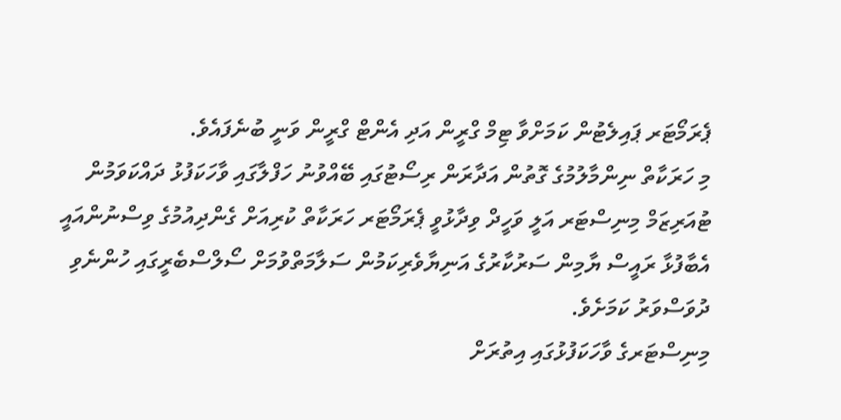ޕެރަމޯޓަރ ޕައިލެޓުން ކަމަށްވާ ޓިމް ގްރީން އަދި އެންޓް ގްރީން ވަނީ ބުނެފައެވެ.
މި ހަރަކާތް ނިންމާލުމުގެ ގޮތުން އަދާރަން ރިސޯޓުގައި ބޭއްވުނު ހަފްލާގައި ވާހަކަފުޅު ދައްކަވަމުން ޓުއަރިޒަމް މިނިސްޓަރ އަލީ ވަހީދް ވިދާޅުވީ ޕެރަމޯޓަރ ހަރަކާތް ކުރިއަށް ގެންދިއުމުގެ ވިސްނުންއައީ އެބާފުޅާ ރައީސް ޔާމިން ސަރުކާރުގެ އަނިޔާވެރިކަމުން ސަލާމަތްވުމަށް ސޯލްސްބެރީގައި ހުންނެވި ދުވަސްވަރު ކަމަށެވެ.
މިނިސްޓަރގެ ވާހަކަފުޅުގައި އިތުރަށް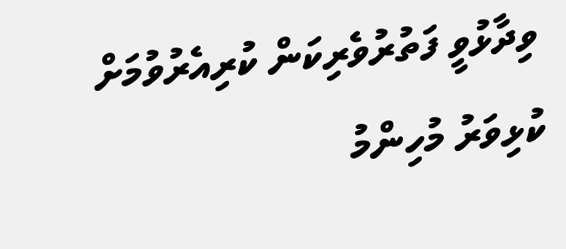ވިދާޅުވީ ފަތުރުވެރިކަން ކުރިއެރުވުމަށް ކުޅިވަރު މުހިންމު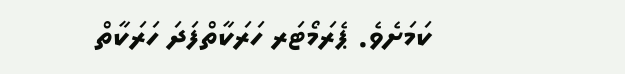ކަމަށެވެ. ޕެރަމޯޓަރ ހަރަކާތްފަދަ ހަރަކާތް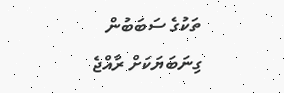ތަކުގެ ސަބަބުން ގިނަބަޔަކަށް ރާއްޖެ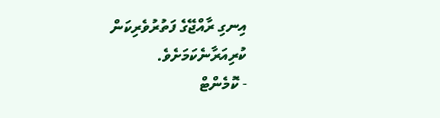އިނގި ރާއްޖޭގެ ފަތުރުވެރިކަން ކުރިއަރާނެކަމަށެވެ.
- ކޮމެންޓް